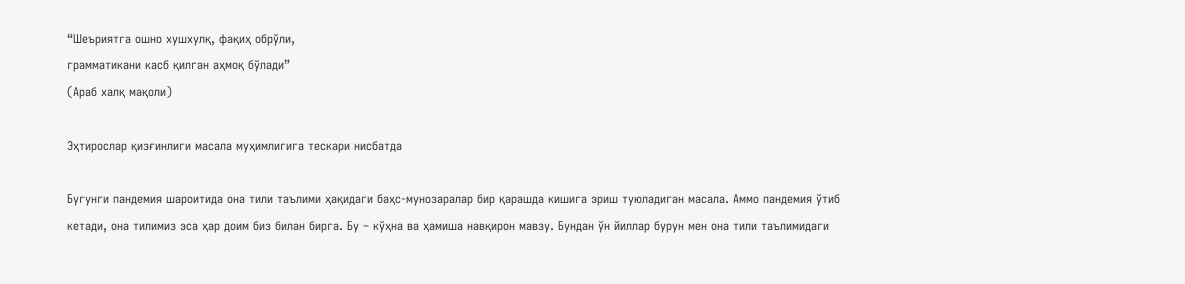“Шеъриятга ошно хушхулқ, фақиҳ обрўли,
грамматикани касб қилган аҳмоқ бўлади”
(Араб халқ мақоли)

Эҳтирослар қизғинлиги масала муҳимлигига тескари нисбатда

Бугунги пандемия шароитида она тили таълими ҳақидаги баҳс-мунозаралар бир қарашда кишига эриш туюладиган масала. Аммо пандемия ўтиб кетади, она тилимиз эса ҳар доим биз билан бирга. Бу – кўҳна ва ҳамиша навқирон мавзу. Бундан ўн йиллар бурун мен она тили таълимидаги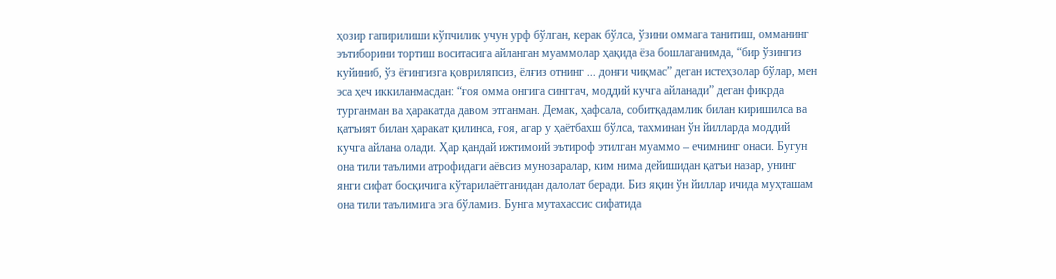ҳозир гапирилиши кўпчилик учун урф бўлган, керак бўлса, ўзини оммага танитиш, омманинг эътиборини тортиш воситасига айланган муаммолар ҳақида ёза бошлаганимда, “бир ўзингиз куйиниб, ўз ёғингизга қовриляпсиз, ёлғиз отнинг ... донғи чиқмас” деган истеҳзолар бўлар, мен эса ҳеч иккиланмасдан: “ғоя омма онгига синггач, моддий кучга айланади” деган фикрда турганман ва ҳаракатда давом этганман. Демак, ҳафсала, собитқадамлик билан киришилса ва қатъият билан ҳаракат қилинса, ғоя, агар у ҳаётбахш бўлса, тахминан ўн йилларда моддий кучга айлана олади. Ҳар қандай ижтимоий эътироф этилган муаммо – ечимнинг онаси. Бугун она тили таълими атрофидаги аёвсиз мунозаралар, ким нима дейишидан қатъи назар, унинг янги сифат босқичига кўтарилаётганидан далолат беради. Биз яқин ўн йиллар ичида муҳташам она тили таълимига эга бўламиз. Бунга мутахассис сифатида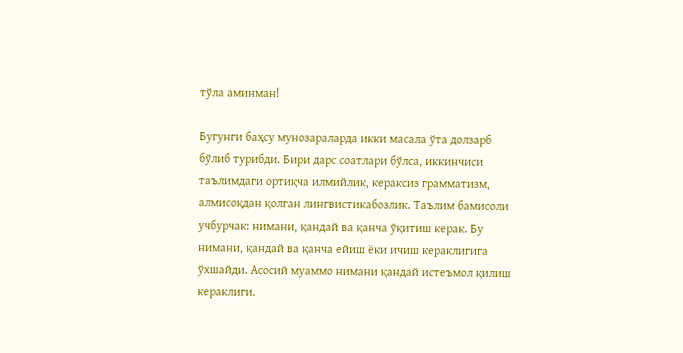тўла аминман!

Бугунги баҳсу мунозараларда икки масала ўта долзарб бўлиб турибди. Бири дарс соатлари бўлса, иккинчиси таълимдаги ортиқча илмийлик, кераксиз грамматизм, алмисоқдан қолган лингвистикабозлик. Таълим бамисоли учбурчак: нимани, қандай ва қанча ўқитиш керак. Бу нимани, қандай ва қанча ейиш ёки ичиш кераклигига ўхшайди. Асосий муаммо нимани қандай истеъмол қилиш кераклиги.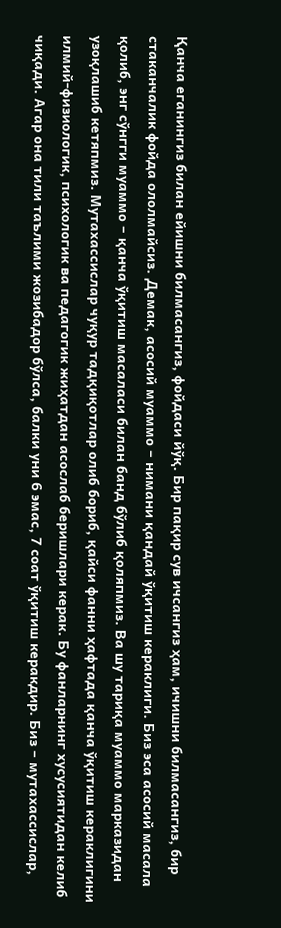Қанча еганингиз билан ейишни билмасангиз, фойдаси йўқ. Бир пақир сув ичсангиз ҳам, ичишни билмасангиз, бир стаканчалик фойда ололмайсиз. Демак, асосий муаммо – нимани қандай ўқитиш кераклиги. Биз эса асосий масала қолиб, энг сўнгги муаммо – қанча ўқитиш масаласи билан банд бўлиб қоляпмиз. Ва шу тариқа муаммо марказидан узоқлашиб кетяпмиз. Мутахассислар чуқур тадқиқотлар олиб бориб, қайси фанни ҳафтада қанча ўқитиш кераклигини илмий-физиологик, психологик ва педагогик жиҳатдан асослаб беришлари керак. Бу фанларнинг хусусиятидан келиб чиқади. Агар она тили таълими жозибадор бўлса, балки уни 6 эмас, 7 соат ўқитиш керакдир. Биз – мутахассислар,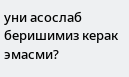уни асослаб беришимиз керак эмасми?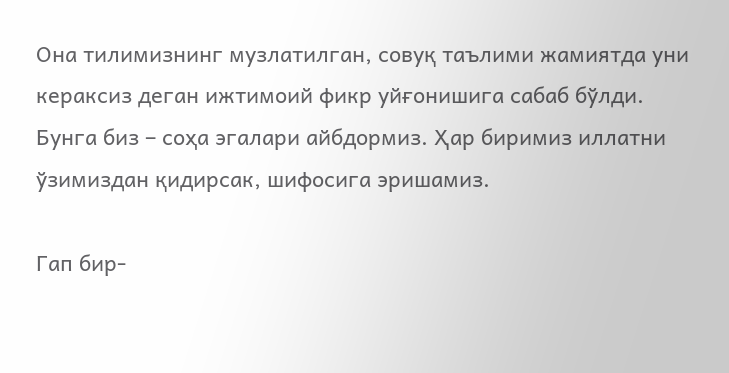Она тилимизнинг музлатилган, совуқ таълими жамиятда уни кераксиз деган ижтимоий фикр уйғонишига сабаб бўлди. Бунга биз – соҳа эгалари айбдормиз. Ҳар биримиз иллатни ўзимиздан қидирсак, шифосига эришамиз.

Гап бир-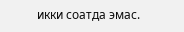икки соатда эмас.